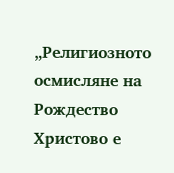„Религиозното осмисляне на Рождество Христово е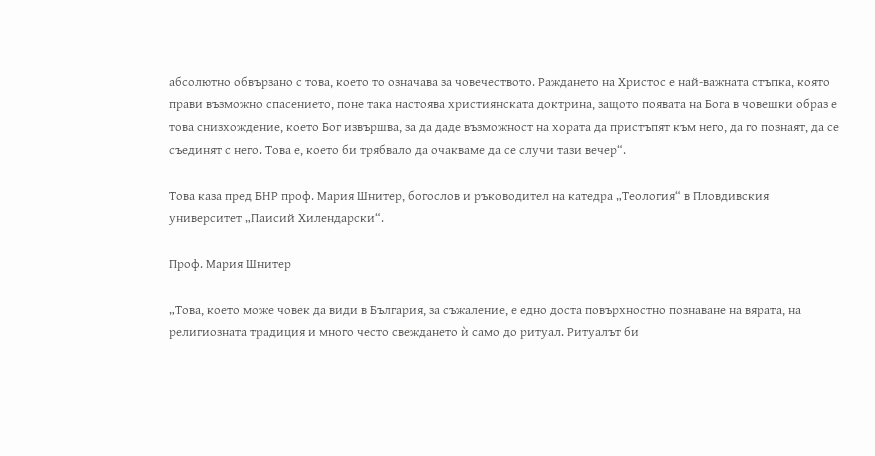абсолютно обвързано с това, което то означава за човечеството. Раждането на Христос е най-важната стъпка, която прави възможно спасението, поне така настоява християнската доктрина, защото появата на Бога в човешки образ е това снизхождение, което Бог извършва, за да даде възможност на хората да пристъпят към него, да го познаят, да се съединят с него. Това е, което би трябвало да очакваме да се случи тази вечер“.

Това каза пред БНР проф. Мария Шнитер, богослов и ръководител на катедра „Теология“ в Пловдивския университет „Паисий Хилендарски“.

Проф. Мария Шнитер

„Това, което може човек да види в България, за съжаление, е едно доста повърхностно познаване на вярата, на религиозната традиция и много често свеждането ѝ само до ритуал. Ритуалът би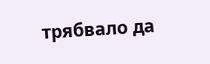трябвало да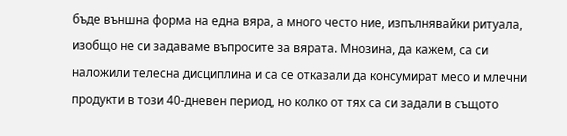бъде външна форма на една вяра, а много често ние, изпълнявайки ритуала, изобщо не си задаваме въпросите за вярата. Мнозина, да кажем, са си наложили телесна дисциплина и са се отказали да консумират месо и млечни продукти в този 40-дневен период, но колко от тях са си задали в същото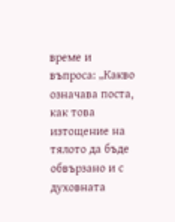време и въпроса: „Какво означава поста, как това изтощение на тялото да бъде обвързано и с духовната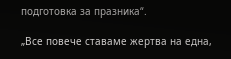подготовка за празника“.

„Все повече ставаме жертва на една,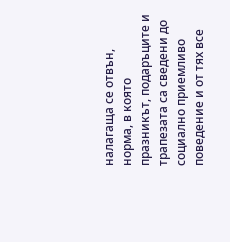налагаща се отвън, норма, в която празникът, подаръците и трапезата са сведени до социално приемливо поведение и от тях все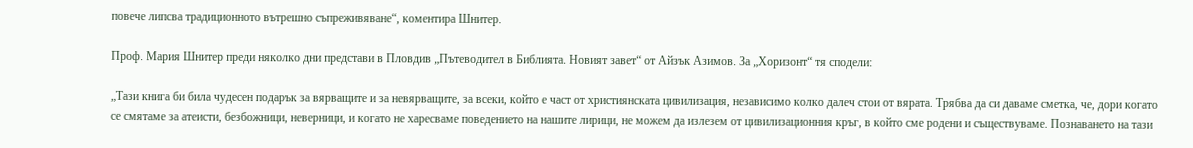повече липсва традиционното вътрешно съпреживяване“, коментира Шнитер.

Проф. Мария Шнитер преди няколко дни представи в Пловдив „Пътеводител в Библията. Новият завет“ от Айзък Азимов. За „Хоризонт“ тя сподели:

„Тази книга би била чудесен подарък за вярващите и за невярващите, за всеки, който е част от християнската цивилизация, независимо колко далеч стои от вярата. Трябва да си даваме сметка, че, дори когато се смятаме за атеисти, безбожници, неверници, и когато не харесваме поведението на нашите лирици, не можем да излезем от цивилизационния кръг, в който сме родени и съществуваме. Познаването на тази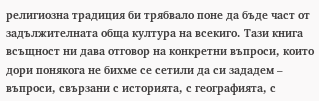религиозна традиция би трябвало поне да бъде част от задължителната обща култура на всекиго. Тази книга всъщност ни дава отговор на конкретни въпроси, които дори понякога не бихме се сетили да си зададем – въпроси, свързани с историята, с географията, с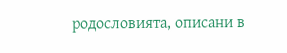родословията, описани в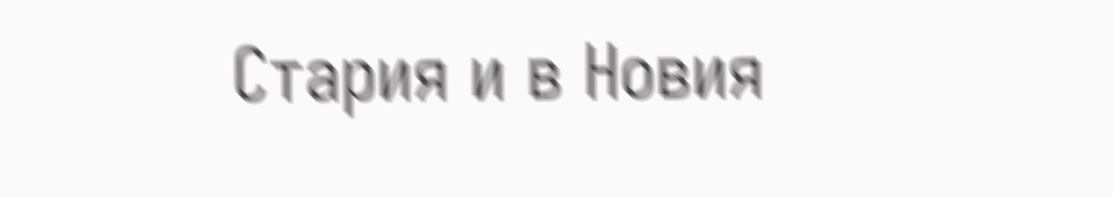Стария и в Новия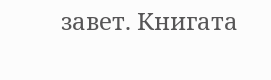завет. Книгата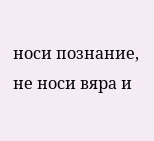носи познание, не носи вяра и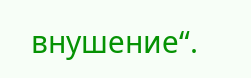внушение“.